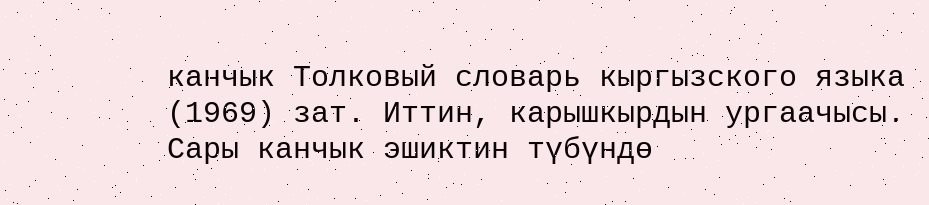канчык Толковый словарь кыргызского языка (1969) зат. Иттин, карышкырдын ургаачысы. Сары канчык эшиктин түбүндө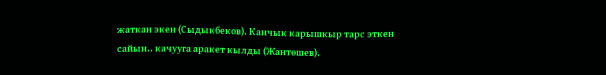жаткан экен (Сыдыкбеков). Канчык карышкыр тарс эткен сайын.. качууга аракет кылды (Жантөшев).